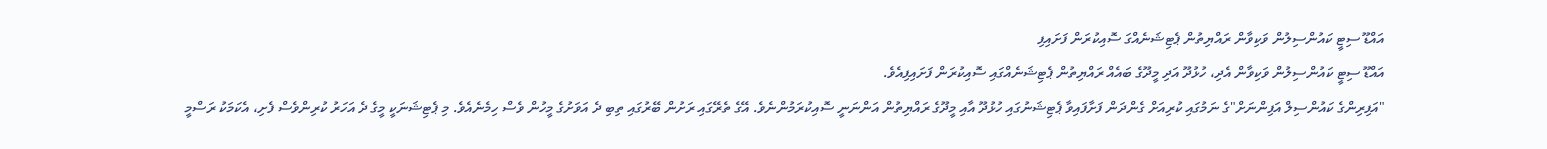އައްޑޫ ސިޓީ ކައުންސިލުން ވަކިވާން ރައްޔިތުން ޕެޓިޝަނެއްގަ ސޮއިކުރަން ފަށައިފި
އައްޑޫ ސިޓީ ކައުންސިލުން ވަކިވާން އެދި، ހުޅުދޫ އަދި މީދޫގެ ބައެއް ރައްޔިތުން ޕެޓިޝަނެއްގައި ސޮއިކުރަން ފަށައިފިއެވެ.
"އަފިރިންގެ ކައުންސިލް އަފިންނަށް"ގެ ނަމުގައި ކުރިއަށް ގެންދަން ފަށާފައިވާ ޕެޓިޝަނުގައި ހުޅުދޫ އާއި މީދޫގެ ރައްޔިތުން އަންނަނީ ސޮއިކުރަމުންނެވެ. އޭގެ ތެރޭގައި ރަށުން ބޭރުގައި ތިބި ދެ އަވަށުގެ މީހުން ވެސް ހިމެނެއެވެ. މި ޕެޓިޝަނަކީ މީގެ ދެ އަހަރު ކުރިންވެސް ފެށި، އެކަމަކު ރަސްމީ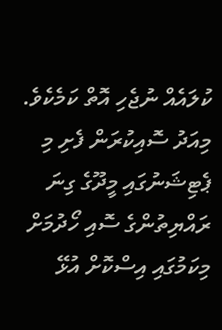ކުލައެއް ނުޖެހި އޮތް ކަމެކެވެ.
މިއަދު ސޮއިކުރަން ފެށި މި ޕެޓިޝަނުގައި މީދޫގެ ގިނަ ރައްޔިތުންގެ ސޮއި ހޯދުމަށް މިކަމުގައި އިސްކޮށް އުޅޭ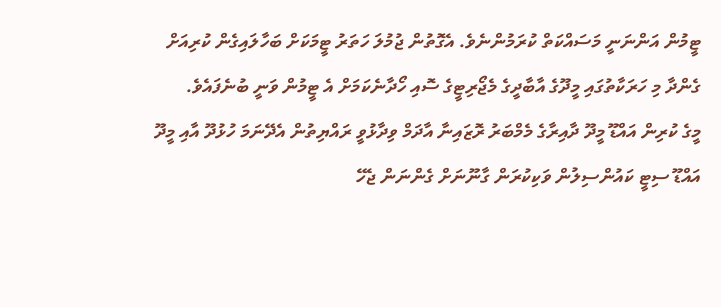ޓީމުން އަންނަނީ މަސައްކަތް ކުރަމުންނެވެ. އެގޮތުން ޖުމުލަ ހަތަރު ޓީމަކަށް ބަހާލައިގެން ކުރިއަށް ގެންދާ މި ހަރަކާތުގައި މީދޫގެ އާބާދީގެ މެޖޯރިޓީގެ ސޮއި ހޯދާނެކަމަށް އެ ޓީމުން ވަނީ ބުނެފައެވެ.
މީގެ ކުރިން އައްޑޫ މީދޫ ދާއިރާގެ މެމްބަރު ރޮޒައިނާ އާދަމް ވިދާޅުވީ ރައްޔިތުން އެދޭނަމަ ހުޅުދޫ އާއި މީދޫ އައްޑޫ ސިޓީ ކައުންސިލުން ވަކިކުރަން ގާނޫނަށް ގެންނަން ޖެހޭ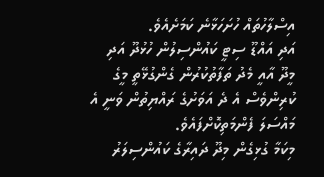އިސްލާހުތައް ހުށަހަޅާނެ ކަމަށެއެވެ.
އަދި އައްޑޫ ސިޓީ ކައުންސިލުން ހުޅުދޫ އަދި މީދޫ އާއީ މެދު ތަފާތުކުރުން ގެންގުޅޭތީ މީގެ ކުރިންވެސް އެ ދެ އަވަށުގެ ރައްޔިތުން ވަނީ އެ މައްސަލަ ފެންމަތިކޮށްފައެވެ.
މިކަމާ ގުޅިގެން މިދޫ ދައިރާގެ ކައުންސިލަރު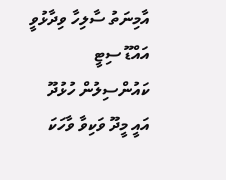އާމިނަތު ސާލިހާ ވިދާޅުވީ އައްޑޫ ސިޓީ ކައުންސިލުން ހުޅުދޫ އައީ މީދޫ ވަކިވާ ވާހަކަ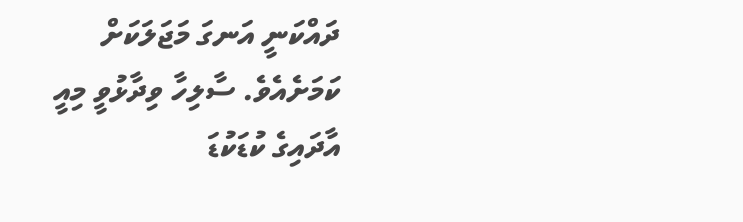ދައްކަނީ އަނގަ މަޖަލަކަށް ކަމަށެއެވެ. ސާލިހާ ވިދާޅުވީ މިއީ އާދައިގެ ކުޑަކުޑަ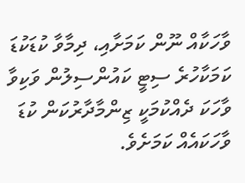ވާހަކާއް ނޫން ކަމަށާއި، ދިމާވާ ކުޑަކުޑަ ކަމަކާހުރެ ސިޓީ ކައުންސިލުން ވަކިވާ ވާހަކަ ދެއްކުމަކީ ޒިންމާދާރުކަން ކުޑަ ވާހަކައެއް ކަމަށެވެ.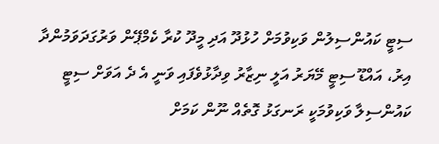ސިޓީ ކައުންސިލުން ވަކިވުމަށް ހުޅުދޫ އަދި މީދޫ ކުރާ ކެމްޕޭން ވަރުގަދަވަމުންދާ އިރު، އައްޑޫ ސިޓީ މޭޔަރު އަލީ ނިޒާރު ވިދާޅުވެފައި ވަނީ އެ ދެ އަވަށް ސިޓީ ކައުންސިލާ ވަކިވުމަކީ ރަނގަޅު ގޮތެއް ނޫން ކަމަށް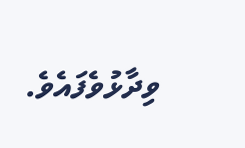ވިދާޅުވެފައެވެ.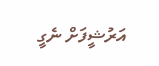އަރުޝީފަށް ނެގީ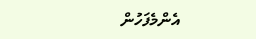އެންމެފަހުން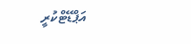އަޕްޑޭޓްކުރީ